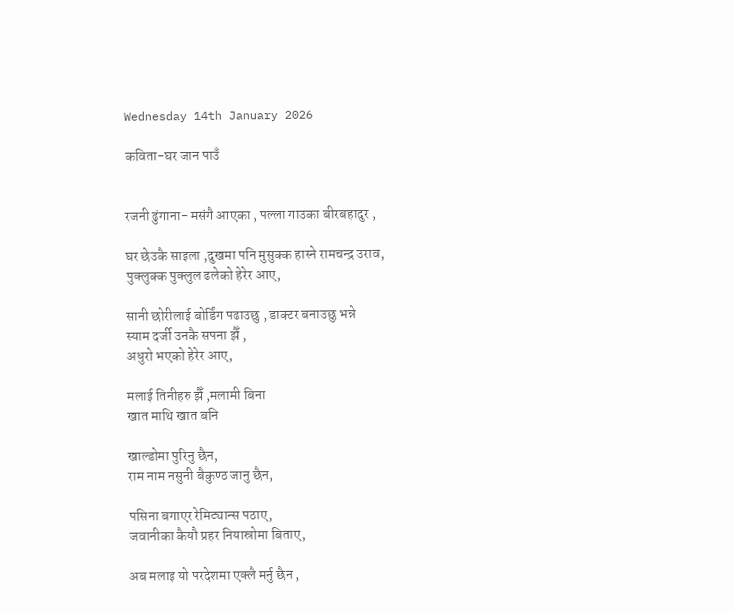Wednesday 14th January 2026

कविता-घर जान पाउँ


रजनी ढुंगाना- मसंगै आएका , पल्ला गाउका बीरबहादुर ,

घर छेउकै साइला ,दुखमा पनि मुसुक्क हास्ने रामचन्द्र उराव,
पुक्लुक्क पुक्लुल ढलेको हेरेर आए,

सानी छोरीलाई बोर्डिंग पढाउछु , डाक्टर बनाउछु भन्ने
स्याम दर्जी उनकै सपना झैँ ,
अधुरो भएको हेरेर आए,

मलाई तिनीहरु झैँ ,मलामी बिना
खात माथि खात बनि

खाल्डोमा पुरिनु छैन,
राम नाम नसुनी बैकुण्ठ जानु छैन,

पसिना बगाएर रेमिट्यान्स पठाए,
जवानीका कैयौ प्रहर नियास्रोमा बिताए,

अब मलाइ यो परदेशमा एक्लै मर्नु छैन ,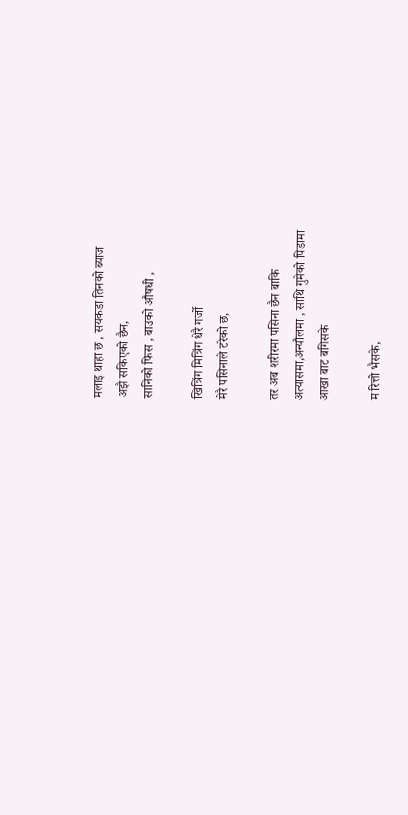मलाइ थाहा छ , सयकडा तिनको ब्याज
अझै सकिएको छैन,
सानिको फिस , बाउको औषधी ,

खित्रिंग मित्रिंग धेरै गर्जो
मेरै पसिनाले टरेको छ,

तर अब शरीरमा पसिना छैन बाकि
अत्यासमा,अन्यौलमा , साथि गुमेको पिडामा
आखा बाट बगिसके

म रित्तो भैसके,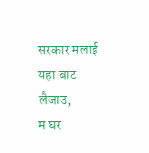सरकार मलाई यहा बाट लैजाउ,
म घर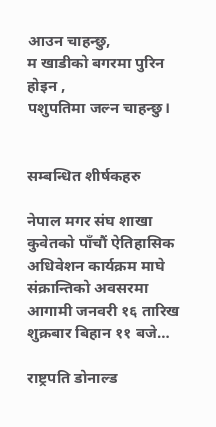आउन चाहन्छु,
म खाडीको बगरमा पुरिन होइन ,
पशुपतिमा जल्न चाहन्छु।


सम्बन्धित शीर्षकहरु

नेपाल मगर संघ शाखा कुवेतको पाँचौं ऐतिहासिक अधिवेशन कार्यक्रम माघे संक्रान्तिको अवसरमा आगामी जनवरी १६ तारिख शुक्रबार बिहान ११ बजे…

राष्ट्रपति डोनाल्ड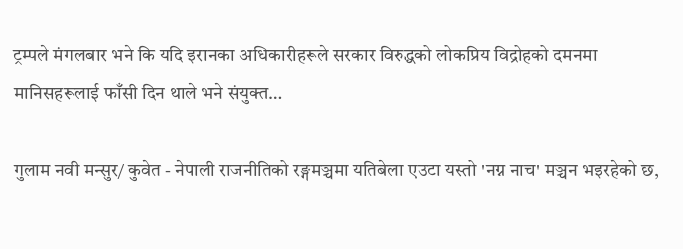ट्रम्पले मंगलबार भने कि यदि इरानका अधिकारीहरूले सरकार विरुद्धको लोकप्रिय विद्रोहको दमनमा मानिसहरूलाई फाँसी दिन थाले भने संयुक्त…

गुलाम नवी मन्सुर/ कुवेत - नेपाली राजनीतिको रङ्गमञ्चमा यतिबेला एउटा यस्तो 'नग्न नाच' मञ्चन भइरहेको छ,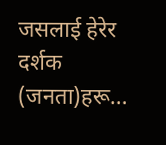जसलाई हेरेर दर्शक (जनता)हरू…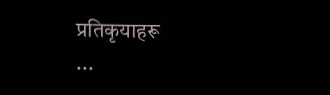प्रतिकृयाहरू
...